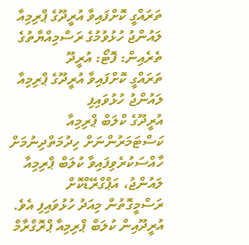ތަރައްގީ ކޮށްފައިވާ އުރީދޫގެ ޕްރިމިއާ ލައުންޖު ހުޅުވުމުގެ ރަސްމިއްޔާތުގެ ތެރެއިން: ފޮޓޯ: އުރީދޫ
ތަރައްގީ ކޮށްފައިވާ އުރީދޫގެ ޕްރިމިއާ ލައުންޖު ހުޅުވައިފި
އުރީދޫގެ ކްލަބް ޕްރިމިއާ ކަސްޓަމަރުންނަށް ހިދުމަތްދިނުމަށް ހާއްސަކުރެވިފައިވާ ކުލަބް ޕްރިމިއާ ލައުންޖު، އަޕްގްރޭޑްކޮށް ރަސްމީގޮތުން މިއަދު ހުޅުވައިފި އެވެ.
އުރީދޫއިން ކުލަބް ޕްރިމިއާ ޕްރޮގްރާމް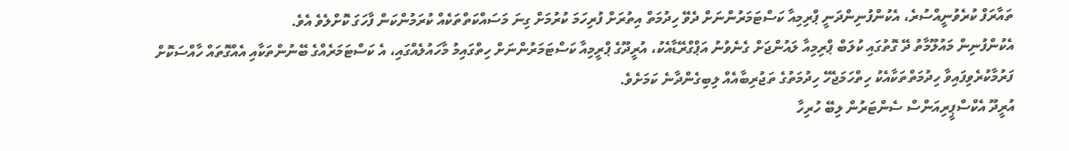ތައާރަފް ކުރެވުނީއްސުރެ، އެކުންފުނިންދަނީ ޕްރިމިއާ ކަސްޓަމަރުންނަށް ދެވޭ ހިދުމަތް އިތުރަށް ފުރިހަމަ ކުރުމަށް ގިނަ މަސައްކަތްތަކެއް ކުރަމުންކަން ފާހަގަ ކޮށްލެވެ އެވެ.
އެކުންފުނިން މައުލޫމާތު ދޭ ގޮތުގައި ކުލަބް ޕްރިމިއާ ލައުންޖަށް ގެނެވުނު އަޕްގްރޭޑާއެކު، އުރީދޫގެ ޕްރީމިއާ ކަސްޓަމަރުންނަށް ހިތްގައިމު މާހައުލެއްގައި، އެ ކަސްޓަމަރެއްގެ ބޭނުންތަކާއި އެއްގޮތައް ހާއްސަކޮށް ފަރުމާކުރެވިފައިވާ ހިދުމަތްތަކާއެކު ހިތްހަމަޖެހޭ ހިދުމަތުގެ ތަޖުރިބާއެއް ލިބިގެންދާނެ ކަމަށެވެ.
އުރީދޫ އެކްސްޕީރިއަންސް ސެންޓަރުން ލިބޭ ހުރިހާ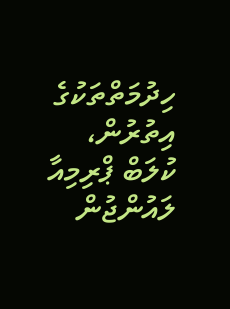ހިދުމަތްތަކުގެ އިތުރުން، ކުލަބް ޕްރިމިއާ ލައުންޖުން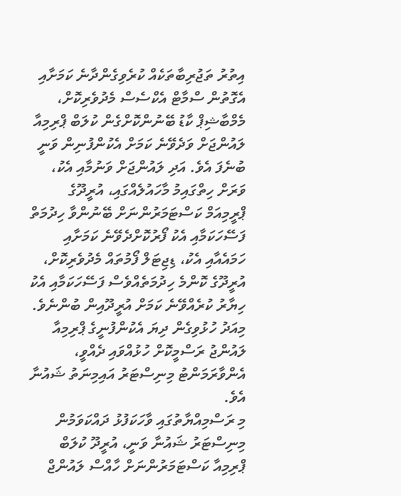އިތުރު ތަޖުރިބާތަކެއް ކުރެވިގެންދާނެ ކަމަށާއި އެގޮތުން ސްމާޓް އެކްސެސް މެދުވެރިކޮށް، މެމްބާޝިޕް ކާޑު ބޭނުންކޮށްގެން ކުލަބް ޕްރިމިއާ ލައުންޖަށް ވަދެވޭނެ ކަމަށް އެކުންފުނިން ވަނީ ބުނެފަ އެވެ. އަދި ލައުންޖަށް ވަނުމާއި އެކު، ވަރަށް ހިތްގައިމު މާހައުލެއްގައި، އުރީދޫގެ ޕްރީމިއަމް ކަސްޓަމަރުންނަށް ބޭނުންވާ ހިދުމަތް ފަސޭހަކަމާއި އެކު ފޯރުކޮށްދެވޭނެ ކަމަށާއި ހަމައެއާއި އެކު، ޑިޖިޓަލް ފޯމުތައް މެދުވެރިކޮށް، އުރީދޫގެ ކޮންމެ ހިދުމަތެއްވެސް ފަސޭހަކަމާއި އެކު ހިޔާރު ކުރެއްވޭނެ ކަމަށް އުރީދޫއިން ބުންނެވެ.
މިއަދު ހުޅުވިގެން ދިޔަ އެކުންފުނީގެ ޕްރިމިއާ ލައުންޖު ރަސްމީކޮށް ހުޅުއްވައި ދެއްވީ، އެންވާރަމަންޓު މިނިސްޓަރު އައިމިނަތު ޝައުނާ އެވެ.
މި ރަސްމިއްޔާތުގައި ވާހަކަފުޅު ދައްކަވަމުން މިނިސްޓަރު ޝައުނާ ވަނީ، އުރީދޫ ކުލަބް ޕްރިމިއާ ކަސްޓަމަރުންނަށް ހާއްސް ލައުންޖް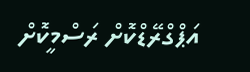އަޕްގްރޭޑްކޮށް ރަސްމީކޮށް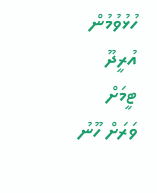ހުޅުވުމުން އުރީދޫ ޓީމަށް ވަރަށް ހޫނު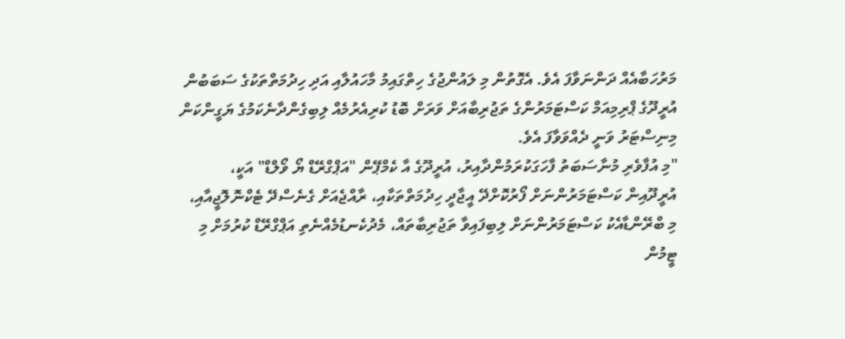މަރުހަބާއެއް ދަންނަވާފަ އެވެ. އެގޮތުން މި ލައުންޖުގެ ހިތްގައިމު މާހައުލާއި އަދި ހިދުމަތްތަކުގެ ސަބަބުން އުރީދޫގެ ޕްރިމިއަމް ކަސްޓަމަރުންގެ ތަޖުރިބާއަށް ވަރަށް ބޮޑު ކުރިއެރުމެއް ލިބިގެންދާނެކަމުގެ ޔަގީންކަން މިނިސްޓަރު ވަނީ ދެއްވަވާފަ އެވެ.
"މި އުފާވެރި މުނާސަބަތު ފާހަގަކުރަމުންދާއިރު، އުރީދޫގެ އާ ކެމްޕޭން "އަޕްގްރޭޑް ޔޯ ވޯލްޑް" އަކީ، އުރީދޫއިން ކަސްޓަމަރުންނަށް ފޯރުކޮށްދޭ އީޖާދީ ހިދުމަތްތަކާއި، ރާއްޖެއަށް ގެނެސްދޭ ޓެކްނޮލޮޖީއާއި، މި ބްރޭންޑާއެކު ކަސްޓަމަރުންނަށް ލިބިފައިވާ ތަޖުރިބާތައް، މެދުކެނޑުމެއްނެތި އަޕްގްރޭޑް ކުރުމަށް މި ޓީމުން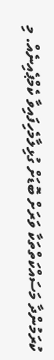ކުރަމުންދާ މަސައްކަތްތަކާ ވަރަށް ބޮޑަށް ގުޅިލާމެހިފައިވާ ކެމްޕެއިނެއް. މި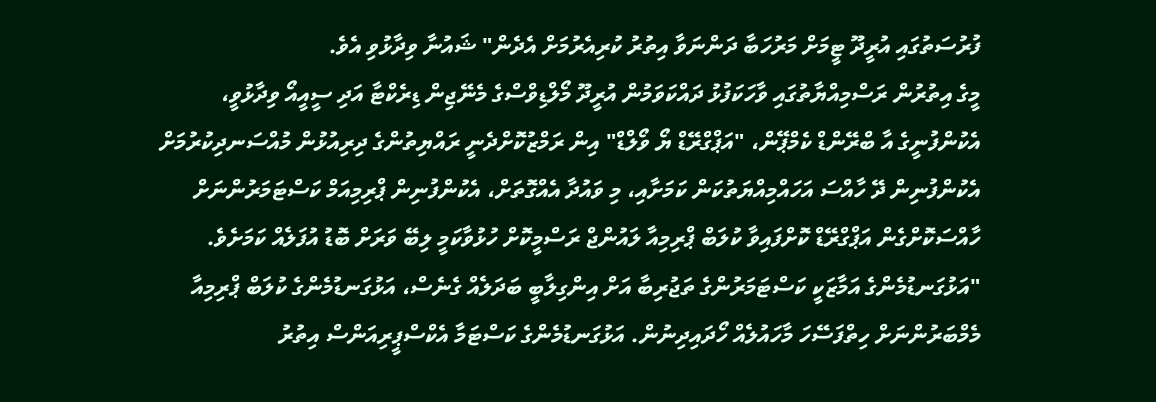ފުރުސަތުގައި އުރީދޫ ޓީމަށް މަރުހަބާ ދަންނަވާ އިތުރު ކުރިއެރުމަށް އެދެން" ޝައުނާ ވިދާޅުވި އެވެ.
މީގެ އިތުރުން ރަސްމިއްޔާތުގައި ވާހަކަފުޅު ދައްކަވަމުން އުރީދޫ މޯލްޑިވްސްގެ މެނޭޖިން ޑިރެކްޓާ އަދި ސީއީއޯ ވިދާޅުވީ، އެކުންފުނީގެ އާ ބްރޭންޑް ކެމްޕޭން، "އަޕްގްރޭޑް ޔޯ ވޯލްޑް" އިން ރަމްޒުކޮށްދެނީ ރައްޔިތުންގެ ދިރިއުޅުން މުއްސަނދިކުރުމަށް އެކުންފުނިން ދޭ ހާއްސަ އަހައްމިއްޔަތުކަން ކަމަށާއި، މި ވައުދާ އެއްގޮތަށް، އެކުންފުނިން ޕްރިމިއަމް ކަސްޓަމަރުންނަށް ހާއްސަކޮށްގެން އަޕްގްރޭޑް ކޮށްފައިވާ ކުލަބް ޕްރިމިއާ ލައުންޖް ރަސްމީކޮށް ހުޅުވާކަމީ ލިބޭ ވަރަށް ބޮޑު އުފަލެއް ކަމަށެވެ.
"އަޅުގަނޑުމެންގެ އަމާޒަކީ ކަސްޓަމަރުންގެ ތަޖުރިބާ އަށް އިންގިލާބީ ބަދަލެއް ގެނެސް، އަޅުގަނޑުމެންގެ ކުލަބް ޕްރިމިއާ މެމްބަރުންނަށް ހިތްފަސޭހަ މާހައުލެއް ހޯދައިދިނުން. އަޅުގަނޑުމެންގެ ކަސްޓަމާ އެކްސްޕީރިއަންސް އިތުރު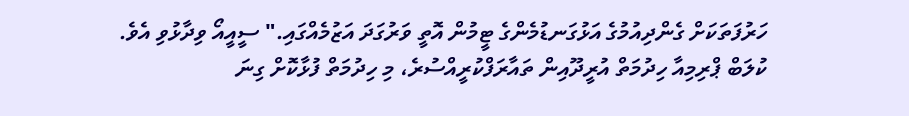ހަރުފަތަކަށް ގެންދިއުމުގެ އަޅުގަނޑުމެންގެ ޓީމުން އޮތީ ވަރުގަދަ އަޒުމެއްގައި." ސީއީއޯ ވިދާޅުވި އެވެ.
ކުލަބް ޕްރިމިއާ ހިދުމަތް އުރީދޫއިން ތައާރަފްކުރީއްސުރެ، މި ހިދުމަތް ފުޅާކޮށް ގިނަ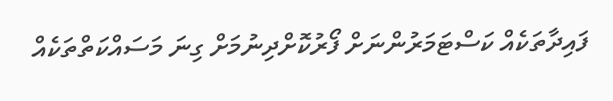ފައިދާތަކެއް ކަސްޓަމަރުންނަށް ފޯރުކޮށްދިނުމަށް ގިނަ މަސައްކަތްތަކެއް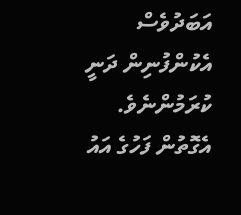އަބަދުވެސް އެކުންފުނިން ދަނީ ކުރަމުންނެވެ. އެގޮތުން ފަހުގެ އައު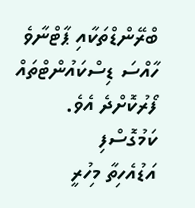ބްރޭންޑްތަކާއި ޕާޓްނާވެ ހާއްސަ ޑިސްކައުންޓްތައް ފޯރުކޮށްދެ އެވެ.
ކަމުގޮސްފި
އަޑުއެހިތާ މިހުރީ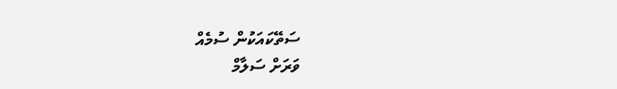ސަތޭކައަކުން ސުމެއް
ވަރަށް ސަލާމް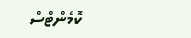ކޮމެންޓްސް